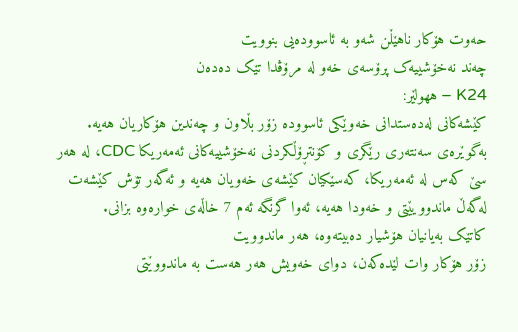حەوت هۆکار ناهێڵن شەو بە ئاسوودەیی بنوویت
چەند نەخۆشییەک پرۆسەی خەو لە مرۆڤدا تێک دەدەن
K24 – ههولێر:
کێشەکانی لەدەستدانی خەوێکی ئاسوودە زۆر بڵاون و چەندین هۆکاریان هەیە.
بەگوێرەی سەنتەری رێگری و کۆنتڕۆڵکردنی نەخۆشییەکانی ئەمەریکا CDC، لە هەر سێ کەس لە ئەمەریکا، کەسێکیان کێشەی خەویان هەیە و ئەگەر تۆش کێشەت لەگەڵ ماندوویێتی و خەودا هەیە، ئەوا گرنگە ئەم 7 خاڵەی خوارەوە بزانی.
کاتێک بەیانیان هۆشیار دەبیتەوە، هەر ماندوویت
زۆر هۆکار وات لێدەکەن، دوای خەویش هەر هەست بە ماندووێتی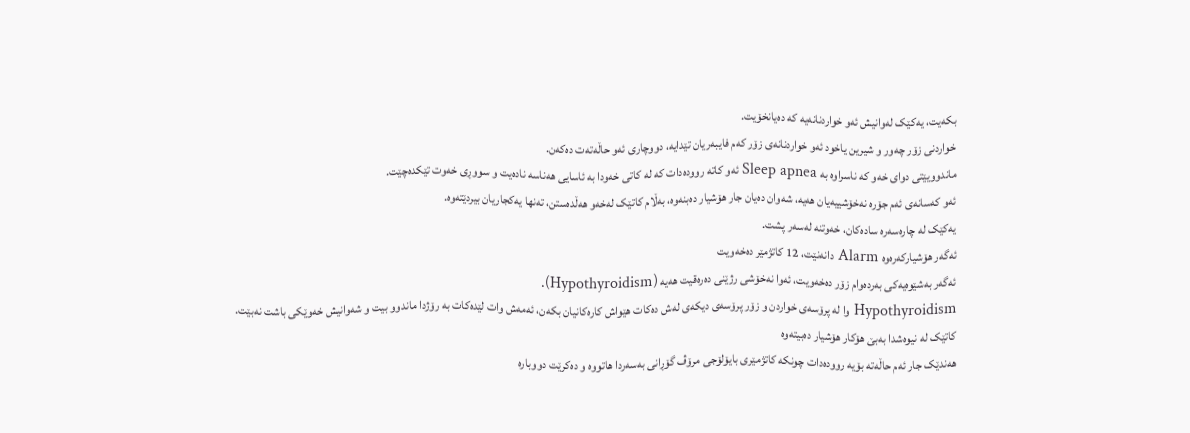بکەیت، یەکێک لەوانیش ئەو خواردنانەیە کە دەیانخۆیت.
خواردنی زۆر چەور و شیرین یاخود ئەو خواردنانەی زۆر کەم فایبەریان تێدایە، دووچاری ئەو حاڵەتەت دەکەن.
ماندوویێتی دوای خەو کە ناسراوە بە Sleep apnea ئەو کاتە روودەدات کە لە کاتی خەودا بە ئاسایی هەناسە نادەیت و سووڕی خەوت تێکدەچێت.
ئەو کەسانەی ئەم جۆرە نەخۆشییەیان هەیە، شەوان دەیان جار هۆشیار دەبنەوە، بەڵام کاتێک لەخەو هەڵدەستن، تەنها یەکجاریان بیردێتەوە.
یەکێک لە چارەسەرە سادەکان، خەوتنە لەسەر پشت.
ئەگەر هۆشیارکەرەوە Alarm دانەنێت، 12 کاتژمێر دەخەویت
ئەگەر بەشێوەیەکی بەردەوام زۆر دەخەویت، ئەوا نەخۆشی رژێنی دەرەقیت هەیە (Hypothyroidism).
Hypothyroidism وا لە پرۆسەی خواردن و زۆر پرۆسەی دیکەی لەش دەکات هێواش کارەکانیان بکەن، ئەمەش وات لێدەکات بە رۆژدا ماندوو بیت و شەوانیش خەوێکی باشت نەبێت.
کاتێک لە نیوەشدا بەبێ هۆکار هۆشیار دەبیتەوە
هەندێک جار ئەم حاڵەتە بۆیە روودەدات چونکە کاتژمێری بایۆلۆجی مرۆڤ گۆڕانی بەسەردا هاتووە و دەکرێت دووبارە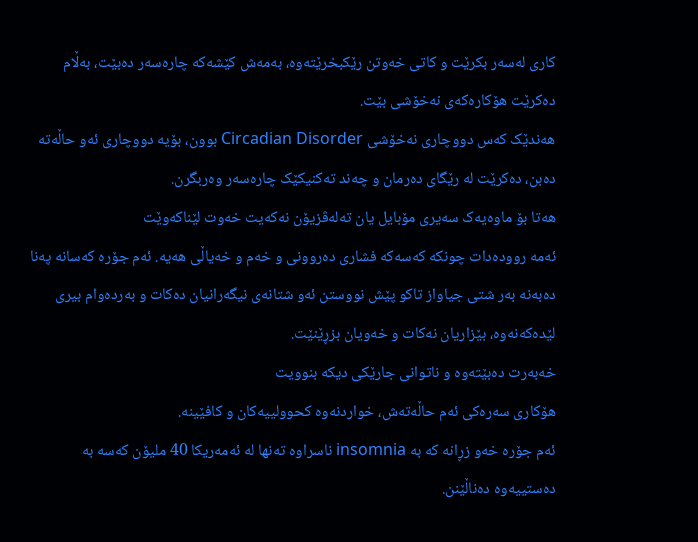کاری لەسەر بکرێت و کاتی خەوتن رێکبخرێتەوە، بەمەش کێشەکە چارەسەر دەبێت، بەڵام دەکرێت هۆکارەکەی نەخۆشی بێت.
هەندێک کەس دووچاری نەخۆشی Circadian Disorder بوون، بۆیە دووچاری ئەو حاڵەتە دەبن، دەکرێت لە رێگای دەرمان و چەند تەکنیکێک چارەسەر وەربگرن.
هەتا بۆ ماوەیەک سەیری مۆبایل یان تەلەڤزیۆن نەکەیت خەوت لێناکەوێت
ئەمە روودەدات چونکە کەسەکە فشاری دەروونی و خەم و خەیاڵی هەیە. ئەم جۆرە کەسانە پەنا دەبەنە بەر شتی جیاواز تاکو پێش نووستن ئەو شتانەی نیگەرانیان دەکات و بەردەوام بیری لێدەکەنەوە، بێزاریان نەکات و خەویان بزڕێنێت.
خەبەرت دەبێتەوە و ناتوانی جارێکی دیکە بنوویت
هۆکاری سەرەکی ئەم حاڵەتەش، خواردنەوە کحوولییەکان و کافێینە.
ئەم جۆرە خەو زڕانە کە بە insomnia ناسراوە تەنها لە ئەمەریکا 40 ملیۆن کەسە بە دەستییەوە دەناڵێنن.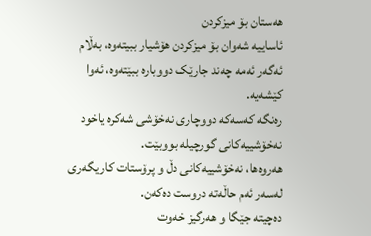هەستان بۆ میزکردن
ئاساییە شەوان بۆ میزکردن هۆشیار ببیتەوە، بەڵام ئەگەر ئەمە چەند جارێک دووبارە ببێتەوە، ئەوا کێشەیە.
رەنگە کەسەکە دووچاری نەخۆشی شەکرە یاخود نەخۆشییەکانی گورچیلە بووبێت.
هەروەها، نەخۆشییەکانی دڵ و پرۆستات کاریگەری لەسەر ئەم حاڵەتە دروست دەکەن.
دەچیتە جێگا و هەرگیز خەوت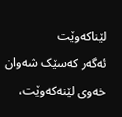لێناکەوێت
ئەگەر کەسێک شەوان خەوی لێنەکەوێت،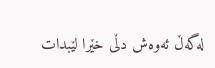لەگەڵ ئەوەش دڵی خێرا لێبدات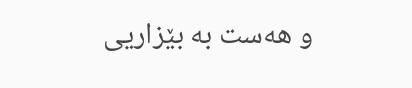و هەست بە بێزاریی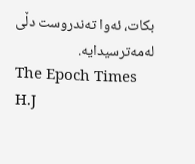بکات، ئەوا تەندروست دڵی لەمەترسیدایە.
The Epoch Times
H.J